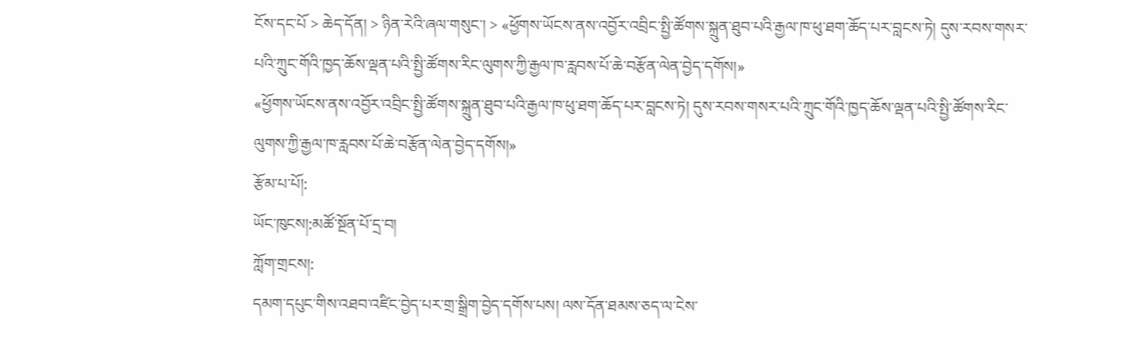ངོས་དང་པོ > ཆེད་དོན། > ཉིན་རེའི་ཞལ་གསུང་། > «ཕྱོགས་ཡོངས་ནས་འབྱོར་འབྲིང་སྤྱི་ཚོགས་སྐྲུན་ཐུབ་པའི་རྒྱལ་ཁ་ཕུ་ཐག་ཆོད་པར་བླངས་ཏེ། དུས་རབས་གསར་པའི་ཀྲུང་གོའི་ཁྱད་ཆོས་ལྡན་པའི་སྤྱི་ཚོགས་རིང་ལུགས་ཀྱི་རྒྱལ་ཁ་རླབས་པོ་ཆེ་བརྩོན་ལེན་བྱེད་དགོས།»
«ཕྱོགས་ཡོངས་ནས་འབྱོར་འབྲིང་སྤྱི་ཚོགས་སྐྲུན་ཐུབ་པའི་རྒྱལ་ཁ་ཕུ་ཐག་ཆོད་པར་བླངས་ཏེ། དུས་རབས་གསར་པའི་ཀྲུང་གོའི་ཁྱད་ཆོས་ལྡན་པའི་སྤྱི་ཚོགས་རིང་ལུགས་ཀྱི་རྒྱལ་ཁ་རླབས་པོ་ཆེ་བརྩོན་ལེན་བྱེད་དགོས།»
རྩོམ་པ་པོ།:
ཡོང་ཁུངས།:མཚོ་སྔོན་པོ་དྲ་བ།
ཀློག་གྲངས།:
དམག་དཔུང་གིས་འཐབ་འཛིང་བྱེད་པར་གྲ་སྒྲིག་བྱེད་དགོས་པས། ལས་དོན་ཐམས་ཅད་ལ་ངེས་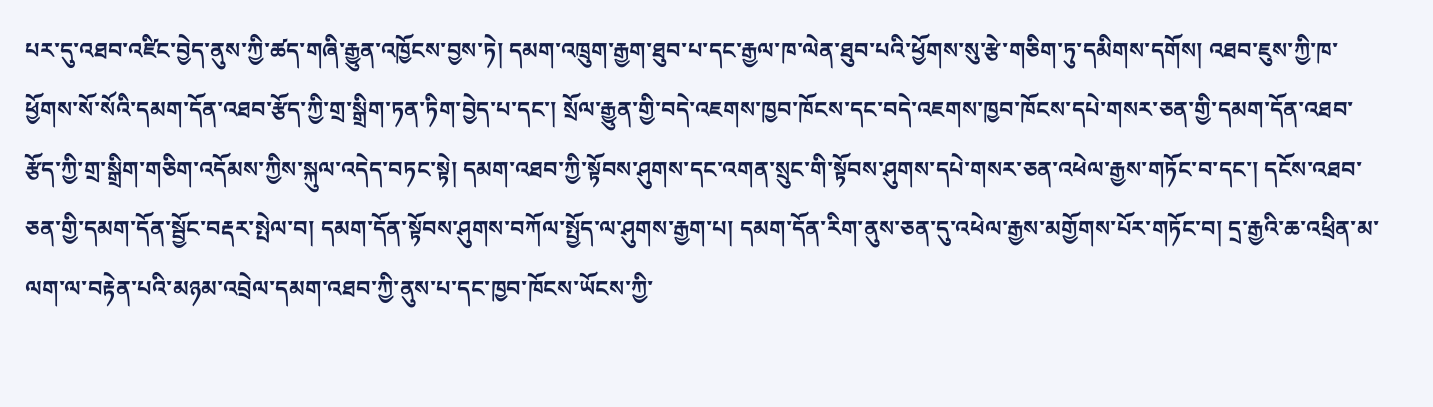པར་དུ་འཐབ་འཛིང་བྱེད་ནུས་ཀྱི་ཚད་གཞི་རྒྱུན་འཁྱོངས་བྱས་ཏེ། དམག་འཁྲུག་རྒྱག་ཐུབ་པ་དང་རྒྱལ་ཁ་ལེན་ཐུབ་པའི་ཕྱོགས་སུ་རྩེ་གཅིག་ཏུ་དམིགས་དགོས། འཐབ་ཇུས་ཀྱི་ཁ་ཕྱོགས་སོ་སོའི་དམག་དོན་འཐབ་རྩོད་ཀྱི་གྲ་སྒྲིག་ཏན་ཏིག་བྱེད་པ་དང་། སྲོལ་རྒྱུན་གྱི་བདེ་འཇགས་ཁྱབ་ཁོངས་དང་བདེ་འཇགས་ཁྱབ་ཁོངས་དཔེ་གསར་ཅན་གྱི་དམག་དོན་འཐབ་རྩོད་ཀྱི་གྲ་སྒྲིག་གཅིག་འདོམས་ཀྱིས་སྐུལ་འདེད་བཏང་སྟེ། དམག་འཐབ་ཀྱི་སྟོབས་ཤུགས་དང་འགན་སྲུང་གི་སྟོབས་ཤུགས་དཔེ་གསར་ཅན་འཕེལ་རྒྱས་གཏོང་བ་དང་། དངོས་འཐབ་ཅན་གྱི་དམག་དོན་སྦྱོང་བརྡར་སྤེལ་བ། དམག་དོན་སྟོབས་ཤུགས་བཀོལ་སྤྱོད་ལ་ཤུགས་རྒྱག་པ། དམག་དོན་རིག་ནུས་ཅན་དུ་འཕེལ་རྒྱས་མགྱོགས་པོར་གཏོང་བ། དྲ་རྒྱའི་ཆ་འཕྲིན་མ་ལག་ལ་བརྟེན་པའི་མཉམ་འབྲེལ་དམག་འཐབ་ཀྱི་ནུས་པ་དང་ཁྱབ་ཁོངས་ཡོངས་ཀྱི་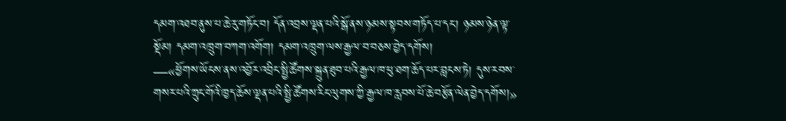དམག་འཐབ་ནུས་པ་ཆེ་རུ་གཏོང་བ། དོན་འབྲས་ལྡན་པའི་སྒོ་ནས་ཉམས་སྟབས་གཏོད་པ་དང་། ཉམས་ཉེན་ལྟ་སྡོམ། དམག་འཁྲུག་བཀག་འགོག། དམག་འཁྲུག་ལས་རྒྱལ་བ་བཅས་བྱེད་དགོས།
—«ཕྱོགས་ཡོངས་ནས་འབྱོར་འབྲིང་སྤྱི་ཚོགས་སྐྲུན་ཐུབ་པའི་རྒྱལ་ཁ་ཕུ་ཐག་ཆོད་པར་བླངས་ཏེ། དུས་རབས་གསར་པའི་ཀྲུང་གོའི་ཁྱད་ཆོས་ལྡན་པའི་སྤྱི་ཚོགས་རིང་ལུགས་ཀྱི་རྒྱལ་ཁ་རླབས་པོ་ཆེ་བརྩོན་ལེན་བྱེད་དགོས།»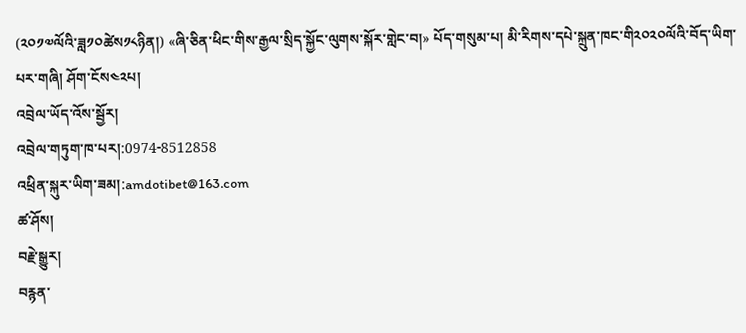(༢༠༡༧ལོའི་ཟླ༡༠ཚེས༡༨ཉིན།) «ཞི་ཅིན་ཕིང་གིས་རྒྱལ་སྲིད་སྐྱོང་ལུགས་སྐོར་གླེང་བ།» པོད་གསུམ་པ། མི་རིགས་དཔེ་སྐྲུན་ཁང་གི༢༠༢༠ལོའི་བོད་ཡིག་པར་གཞི། ཤོག་ངོས༤༢པ།
འབྲེལ་ཡོད་འོས་སྦྱོར།
འབྲེལ་གཏུག་ཁ་པར།:0974-8512858
འཕྲིན་སྐུར་ཡིག་ཟམ།:amdotibet@163.com
ཚ་ཤོས།
བརྗེ་སྒྱུར།
བརྙན་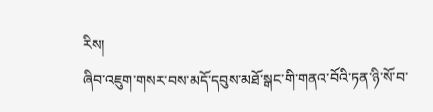རིས།
ཞིབ་འཇུག་གསར་བས་མདོ་དབུས་མཐོ་སྒང་གི་གནའ་བོའི་ཏན་ཉི་སོ་བ་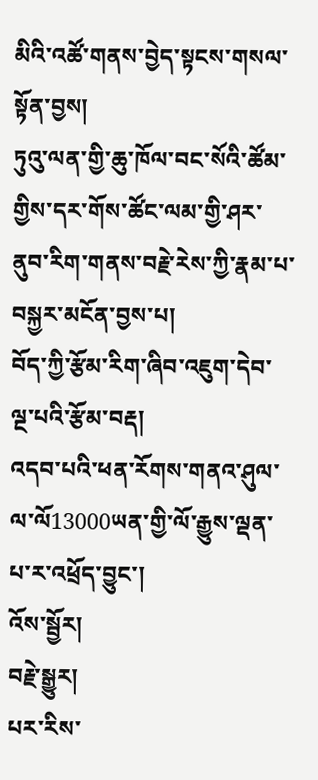མིའི་འཚོ་གནས་བྱེད་སྟངས་གསལ་སྟོན་བྱས།
ཏུའུ་ལན་གྱི་ཆུ་ཁོལ་བང་སོའི་ཚོམ་གྱིས་དར་གོས་ཚོང་ལམ་གྱི་ཤར་ནུབ་རིག་གནས་བརྗེ་རེས་ཀྱི་རྣམ་པ་བསྐྱར་མངོན་བྱས་པ།
བོད་ཀྱི་རྩོམ་རིག་ཞིབ་འཇུག་དེབ་ལྔ་པའི་རྩོམ་བརྡ།
འདབ་པའི་ཕན་རོགས་གནའ་ཤུལ་ལ་ལོ13000ཡན་གྱི་ལོ་རྒྱུས་ལྡན་པ་ར་འཕྲོད་བྱུང་།
འོས་སྦྱོར།
བརྗེ་སྒྱུར།
པར་རིས་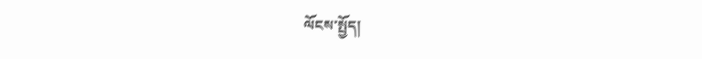ལོངས་སྤྱོད།